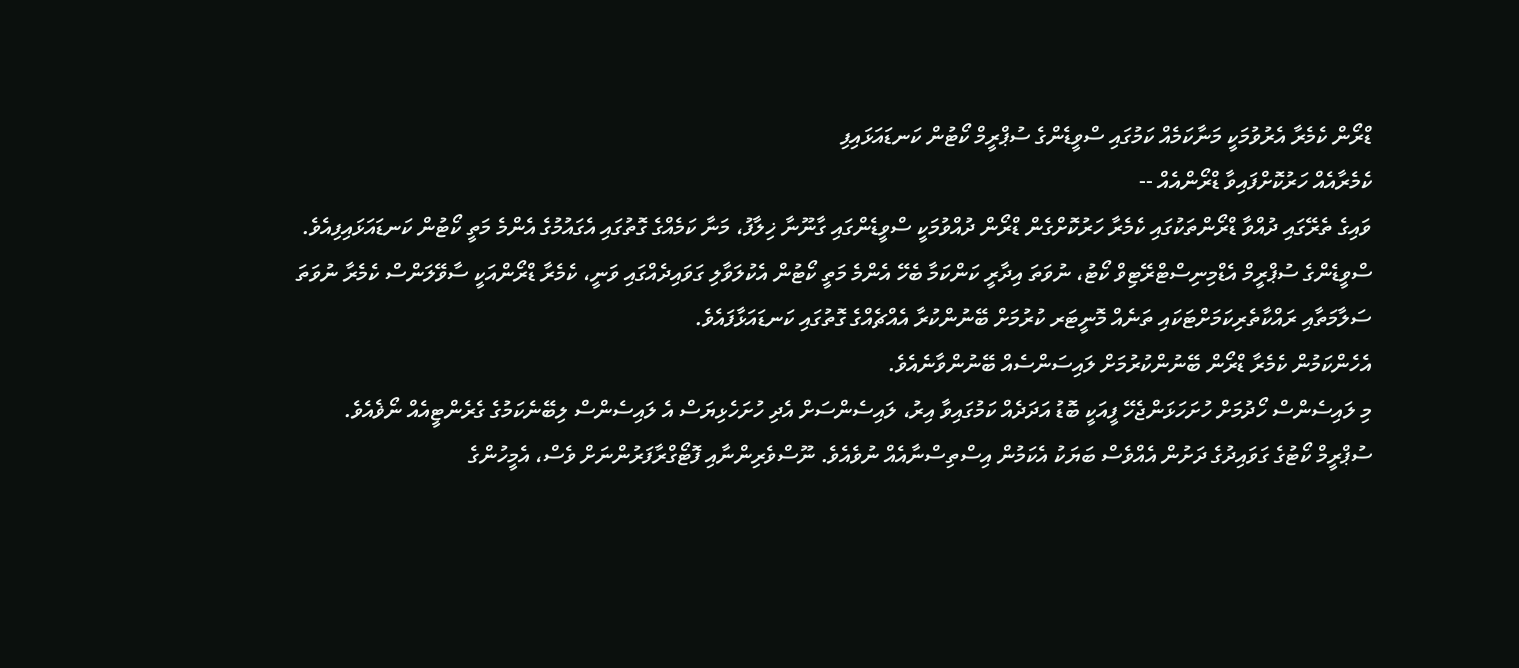ޑްރޯން ކެމެރާ އެރުވުމަކީ މަނާކަމެއް ކަމުގައި ސްވީޑެންގެ ސުޕްރީމް ކޯޓުން ކަނޑައަޅައިފި
ކެމެރާއެއް ހަރުކޮށްފައިވާ ޑްރޯންއެއް --
ވައިގެ ތެރޭގައި ދުއްވާ ޑްރޯންތަކުގައި ކެމެރާ ހަރުކޮށްގެން ޑްރޯން ދުއްވުމަކީ ސްވީޑެންގައި ގާނޫނާ ޚިލާފު، މަނާ ކަމެއްގެ ގޮތުގައި އެގައުމުގެ އެންމެ މަތީ ކޯޓުން ކަނޑައަޅައިފިއެވެ.
ސްވީޑެންގެ ސުޕްރީމް އެޑްމިނިސްޓްރޭޓިވް ކޯޓު، ނުވަތަ އިދާރީ ކަންކަމާ ބެހޭ އެންމެ މަތީ ކޯޓުން އެކުލަވާލި ގަވައިދެއްގައި ވަނީ، ކެމެރާ ޑްރޯންއަކީ ސާވޭލަންސް ކެމެރާ ނުވަތަ ސަލާމަތާއި ރައްކާތެރިކަމަށްޓަކައި ތަނެއް މޮނީޓަރ ކުރުމަށް ބޭނުންކުރާ އެއްޗެއްގެ ގޮތުގައި ކަނޑައަޅާފައެވެ.
އެހެންކަމުން ކެމެރާ ޑްރޯން ބޭނުންކުރުމަށް ލައިސަންސެއް ބޭނުންވާނެއެވެ.
މި ލައިސެންސް ހޯދުމަށް ހުށަހަޅަންޖެހޭ ފީއަކީ ބޮޑު އަދަދެއް ކަމުގައިވާ އިރު، ލައިސެންސަށް އެދި ހުށަހެޅިޔަސް އެ ލައިސެންސް ލިބޭނެކަމުގެ ގެރެންޓީއެއް ނޯޥެއެވެ.
ސުޕްރީމް ކޯޓުގެ ގަވައިދުގެ ދަށުން އެއްވެސް ބަޔަކު އެކަމުން އިސްތިސްނާއެއް ނުވެއެވެ. ނޫސްވެރިންނާއި ފޮޓޯގްރާފަރުންނަށް ވެސް، އެމީހުންގެ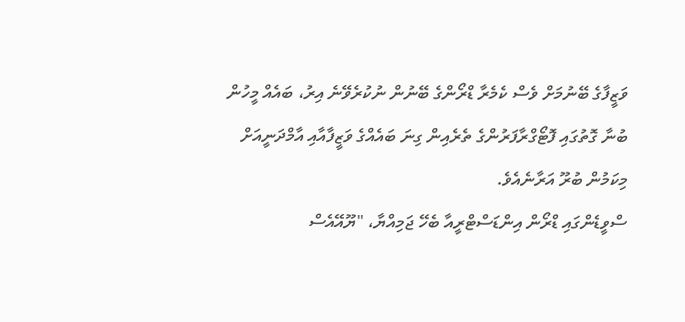ވަޒީފާގެ ބޭނުމަށް ވެސް ކެމެރާ ޑްރޯންގެ ބޭނުން ނުކުރެވޭނެ އިރު، ބައެއް މީހުން ބުނާ ގޮތުގައި ފޮޓޯގްރާފަރުންގެ ތެރެއިން ގިނަ ބައެއްގެ ވަޒީފާއާއި އާމްދަނީއަށް މިކަމުން ބުރޫ އަރާނެއެވެ.
ސްވީޑެންގައި ޑްރޯން އިންޑަސްޓްރީއާ ބެހޭ ޖަމިއްޔާ، "ޔޫއޭއެސް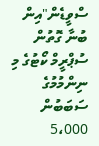ސްވީޑެން"އިން ބުނާ ގޮތުން ސުޕްރީމް ކޯޓުގެ މި ނިންމުމުގެ ސަބަބުން 5،000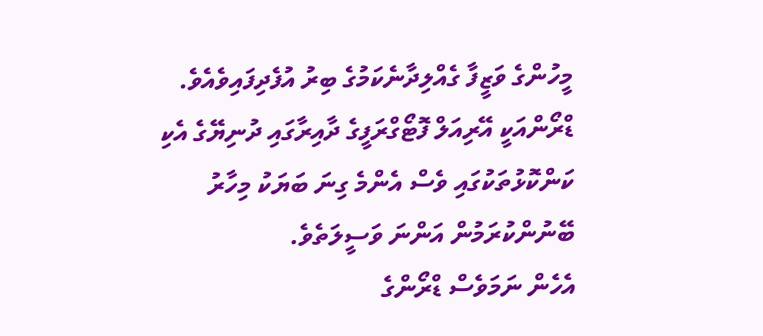މީހުންގެ ވަޒީފާ ގެއްލިދާނެކަމުގެ ބިރު އުފެދިފައިވެއެވެ.
ޑްރޯންއަކީ އޭރިއަލް ފޮޓޯގްރަފީގެ ދާއިރާގައި ދުނިޔޭގެ އެކި ކަންކޮޅުތަކުގައި ވެސް އެންމެ ގިނަ ބަޔަކު މިހާރު ބޭނުންކުރަމުން އަންނަ ވަސީލަތެވެ.
އެހެން ނަމަވެސް ޑްރޯންގެ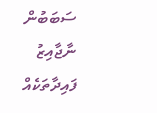ސަބަބުން ނާޖާއިޒު ފައިދާތަކެއް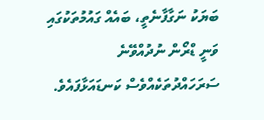ބަޔަކު ނަގާފާނެތީ، ބައެއް ގައުމުތަކުގައި ވަނީ ޑްރޯން ނުދުއްވޭނެ ސަރަހައްދުތަކެއްވެސް ކަނޑައަޅާފައެވެ.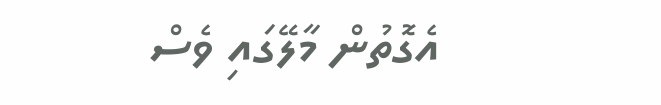އެގޮތުން މާލޭގައި ވެސް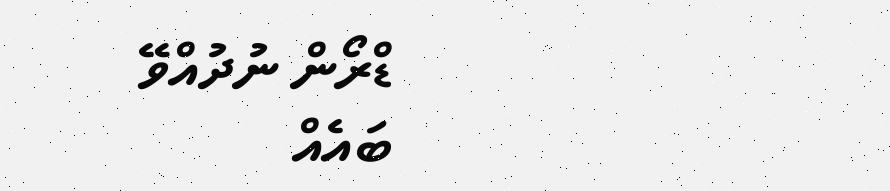ޑްރޯން ނުދުއްވޭ ބައެއް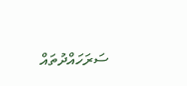ސަރަހައްދުތައް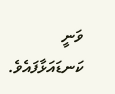ވަނީ ކަނޑައަޅާފައެވެ.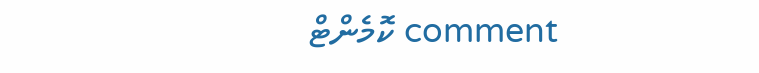comment ކޮމެންޓް